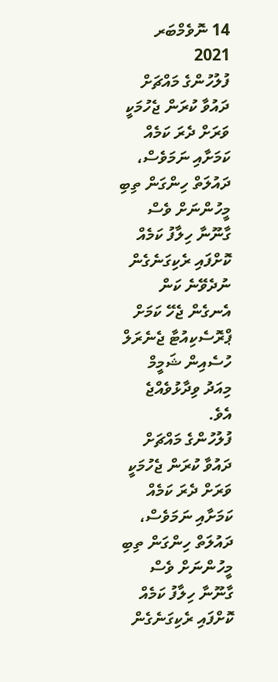14 ނޮވެމްބަރ 2021
ފުލުހުންގެ މައްޗަށް ދައުވާ ކުރަން ޖެހުމަކީ ވަރަށް ދެރަ ކަމެއް ކަމަށާއި ނަމަވެސް، ދައުލަތް ހިންގަން ތިބި މީހުންނަށް ވެސް ގާނޫނާ ހިލާފު ކަމެއް ކޮށްފައި ރެކިގަނެގެން ނުދެވޭނެ ކަން އެނގެން ޖެހޭ ކަމަށް ޕްރޮސެކިއުޓާ ޖެނެރަލް ހުސެއިން ޝަމީމް މިއަދު ވިދާޅުވެއްޖެ އެވެ.
ފުލުހުންގެ މައްޗަށް ދައުވާ ކުރަން ޖެހުމަކީ ވަރަށް ދެރަ ކަމެއް ކަމަށާއި ނަމަވެސް، ދައުލަތް ހިންގަން ތިބި މީހުންނަށް ވެސް ގާނޫނާ ހިލާފު ކަމެއް ކޮށްފައި ރެކިގަނެގެން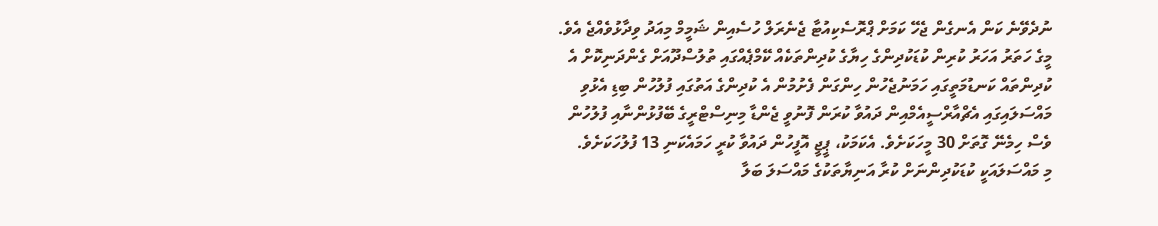ނުދެވޭނެ ކަން އެނގެން ޖެހޭ ކަމަށް ޕްރޮސެކިއުޓާ ޖެނެރަލް ހުސެއިން ޝަމީމް މިއަދު ވިދާޅުވެއްޖެ އެވެ.
މީގެ ހަތަރު އަހަރު ކުރިން ކުޑަކުދިންގެ ހިޔާގެ ކުދިންތަކެއް ކޭމްޕެއްގައި ތުލުސްދޫއަށް ގެންދަނިކޮށް އެ ކުދިންތައް ކަނޑުމަތީގައި ހަމަނުޖެހުން ހިންގަން ފެށުމުން އެ ކުދިންގެ އަތުގައި ފުލުހުން ބިޑި އެޅުވި މައްސަލައިގައި އެޗްއާރްސީއެމްއިން ދައުވާ ކުރަން ފޮނުވީ ޖެންޑާ މިނިސްޓްރީގެ ބޭފުޅުންނާއި ފުލުހުން ވެސް ހިމެނޭ ގޮތަށް 30 މީހަކަށެވެ. އެކަމަކު، ޕީޖީ އޮފީހުން ދައުވާ ކުރީ ހަމައެކަނި 13 ފުލުހަކަށެވެ.
މި މައްސަލައަކީ ކުޑަކުދިންނަށް ކުރާ އަނިޔާތަކުގެ މައްސަލަ ބަލާ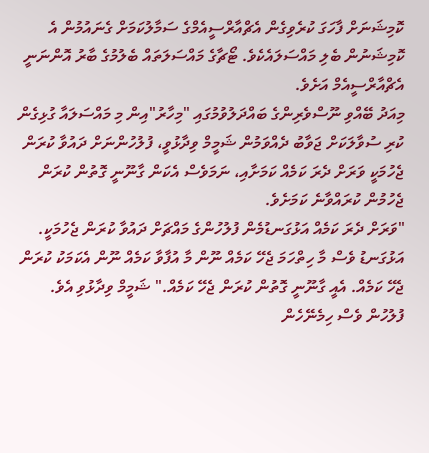ކޮމިޝަނަށް ފާހަގަ ކުރެވިގެން އެޗްއާރްސީއެމްގެ ސަމާލުކަމަށް ގެނައުމުން އެ ކޮމިޝަނުން ބެލި މައްސަލައެކެވެ. ޓޯޗާގެ މައްސަލަތައް ބެލުމުގެ ބާރު އޮންނަނީ އެޗްއާރްސީއެމް އަށެވެ.
މިއަދު ބޭއްވި ނޫސްވެރިންގެ ބައްދަލުވުމުގައި "މިހާރު"އިން މި މައްސަލައާ ގުޅިގެން ކުރި ސުވާލަކަށް ޖަވާބު ދެއްވަމުން ޝަމީމް ވިދާޅުވީ، ފުލުހުންނަށް ދައުވާ ކުރަން ޖެހުމަކީ ވަރަށް ދެރަ ކަމެއް ކަމަށާއި، ނަމަވެސް އެކަން ގާނޫނީ ގޮތުން ކުރަން ޖެހުމުން ކުރައްވާނެ ކަމަށެވެ.
"ވަރަށް ދެރަ ކަމެއް އަޅުގަނޑުމެން ފުލުހުންގެ މައްޗަށް ދައުވާ ކުރަން ޖެހުމަކީ. އަޅުގަނޑު ވެސް މާ ހިތްހަމަ ޖެހޭ ކަމެއް ނޫން މާ އުފާވާ ކަމެއް ނޫން އެކަމަކު ކުރަން ޖެހޭ ކަމެއް. އެއީ ގާނޫނީ ގޮތުން ކުރަން ޖެހޭ ކަމެއް." ޝަމީމް ވިދާޅުވި އެވެ.
ފުލުހުން ވެސް ހިމެނޭހެން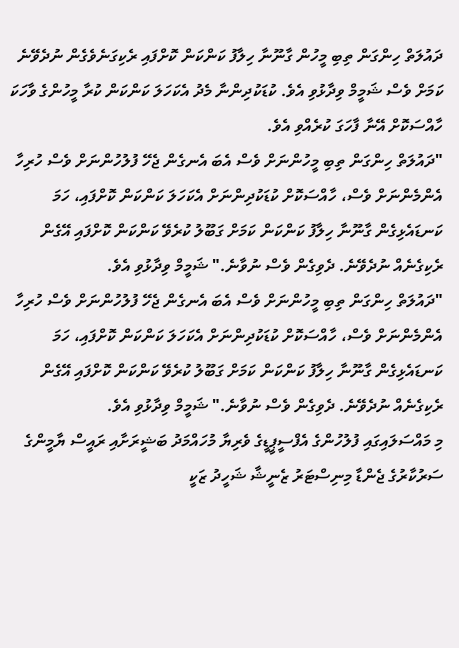ދައުލަތް ހިންގަން ތިބި މީހުން ގާނޫނާ ހިލާފު ކަންކަން ކޮށްފައި ރެކިގަނެވެގެން ނުދެވޭނެ ކަމަށް ވެސް ޝަމީމް ވިދާޅުވި އެވެ. ކުޑަކުދިންނާ މެދު އެކަހަލަ ކަންކަން ކުރާ މީހުންގެ ވާހަކަ ހާއްސަކޮށް އޭނާ ފާހަގަ ކުރެއްވި އެވެ.
"ދައުލަތް ހިންގަން ތިބި މީހުންނަށް ވެސް އެބަ އެނގެން ޖެހޭ ފުލުހުންނަށް ވެސް ހުރިހާ އެންމެންނަށް ވެސް، ހާއްސަކޮށް ކުޑަކުދިންނަށް އެކަހަލަ ކަންކަން ކޮށްފައި، ހަމަ ކަނޑައެޅިގެން ގާނޫނާ ހިލާފު ކަންކަން ކަމަށް ގަބޫލު ކުރެވޭ ކަންކަން ކޮށްފައި އޭގެން ރެކިގެނެއް ނުދެވޭނެ. ދެވިގެން ވެސް ނުވާނެ." ޝަމީމް ވިދާޅުވި އެވެ.
"ދައުލަތް ހިންގަން ތިބި މީހުންނަށް ވެސް އެބަ އެނގެން ޖެހޭ ފުލުހުންނަށް ވެސް ހުރިހާ އެންމެންނަށް ވެސް، ހާއްސަކޮށް ކުޑަކުދިންނަށް އެކަހަލަ ކަންކަން ކޮށްފައި، ހަމަ ކަނޑައެޅިގެން ގާނޫނާ ހިލާފު ކަންކަން ކަމަށް ގަބޫލު ކުރެވޭ ކަންކަން ކޮށްފައި އޭގެން ރެކިގެނެއް ނުދެވޭނެ. ދެވިގެން ވެސް ނުވާނެ." ޝަމީމް ވިދާޅުވި އެވެ.
މި މައްސަލައިގައި ފުލުހުންގެ އެފްސީޕީޑީގެ ވެރިޔާ މުހައްމަދު ބަޝީރަށާއި ރައީސް ޔާމީންގެ ސަރުކާރުގެ ޖެންޑާ މިނިސްޓަރު ޒެނީޝާ ޝަހީދު ޒަކީ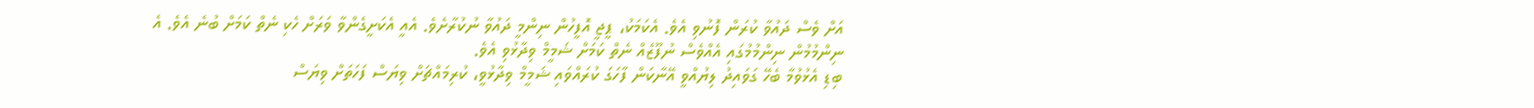އަށް ވެސް ދައުވާ ކުރަން ފޮނުވި އެވެ. އެކަމަކު، ޕީޖީ އޮފީހުން ނިންމީ ދައުވާ ނުކުރާށެވެ. އެއީ އެކަށީގެންވާ ވަރަށް ހެކި ނެތް ކަމަށް ބުނެ އެވެ. އެ ނިންމުމުން ނިންމުމުގައި އެއްވެސް ނުފޫޒެއް ނެތް ކަމަށް ޝަމީމް ވިދާޅުވި އެވެ.
ބިޑި އެޅުވުމާ ބެހޭ ގަވައިދު ލިޔުއްވީ އޭނާކަން ފާހަގަ ކުރައްވައި ޝަމީމް ވިދާޅުވީ، ކުރިމައްޗަށް ވިޔަސް ފަހަތަށް ވިޔަސް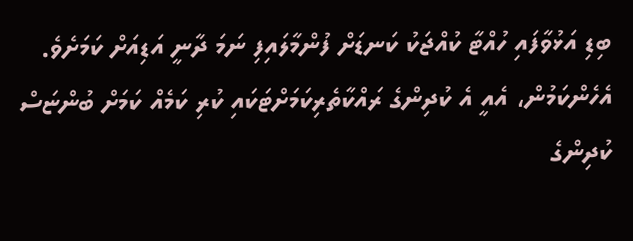ބިޑި އަޅުވާފައި ހުއްޓާ ކުއްޖަކު ކަނޑަށް ފުންމާލައިފި ނަމަ ދާނީ އަޑިއަށް ކަމަށެވެ. އެހެންކަމުން، އެއީ އެ ކުދިންގެ ރައްކާތެރިކަމަށްޓަކައި ކުރި ކަމެއް ކަމަށް ބުންޏަސް ކުދިންގެ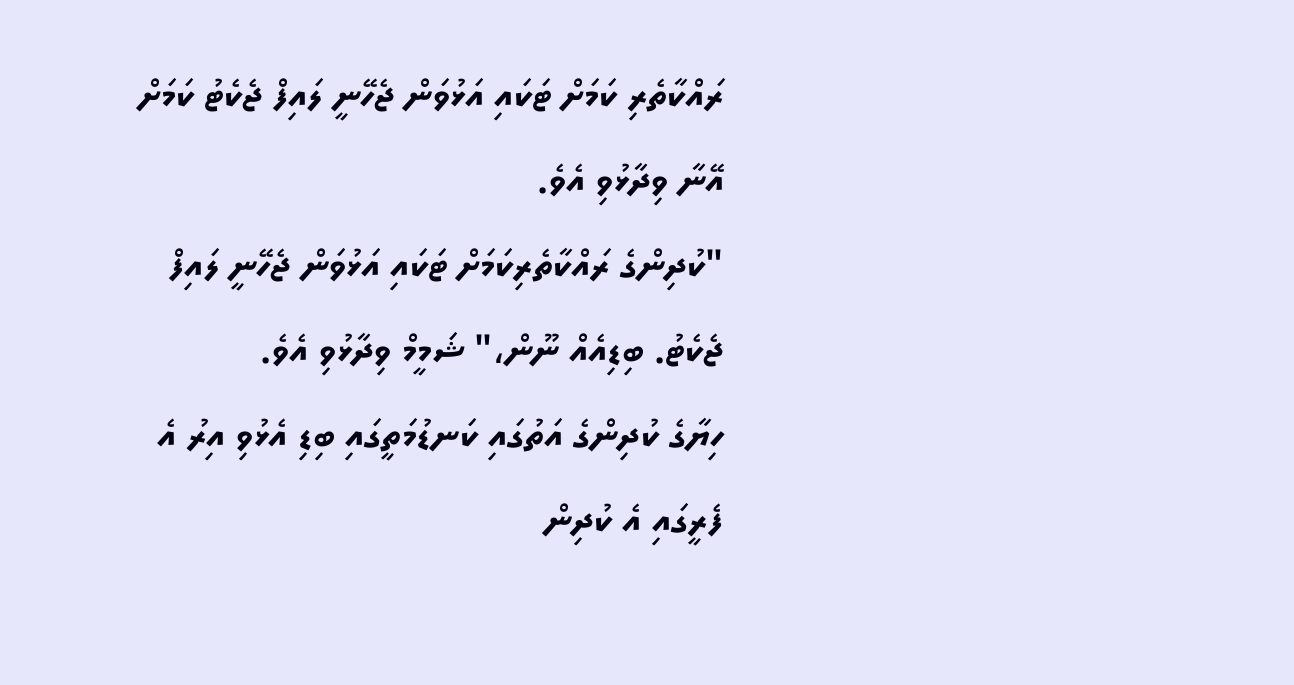ރައްކާތެރި ކަމަށް ޓަކައި އަޅުވަން ޖެހޭނީ ލައިފް ޖެކެޓު ކަމަށް އޭނާ ވިދާޅުވި އެވެ.
"ކުދިންގެ ރައްކާތެރިކަމަށް ޓަކައި އަޅުވަން ޖެހޭނީ ލައިފް ޖެކެޓު. ބިޑިއެއް ނޫން،" ޝަމީމް ވިދާޅުވި އެވެ.
ހިޔާގެ ކުދިންގެ އަތުގައި ކަނޑުމަތީގައި ބިޑި އެޅުވި އިރު އެ ފެރީގައި އެ ކުދިން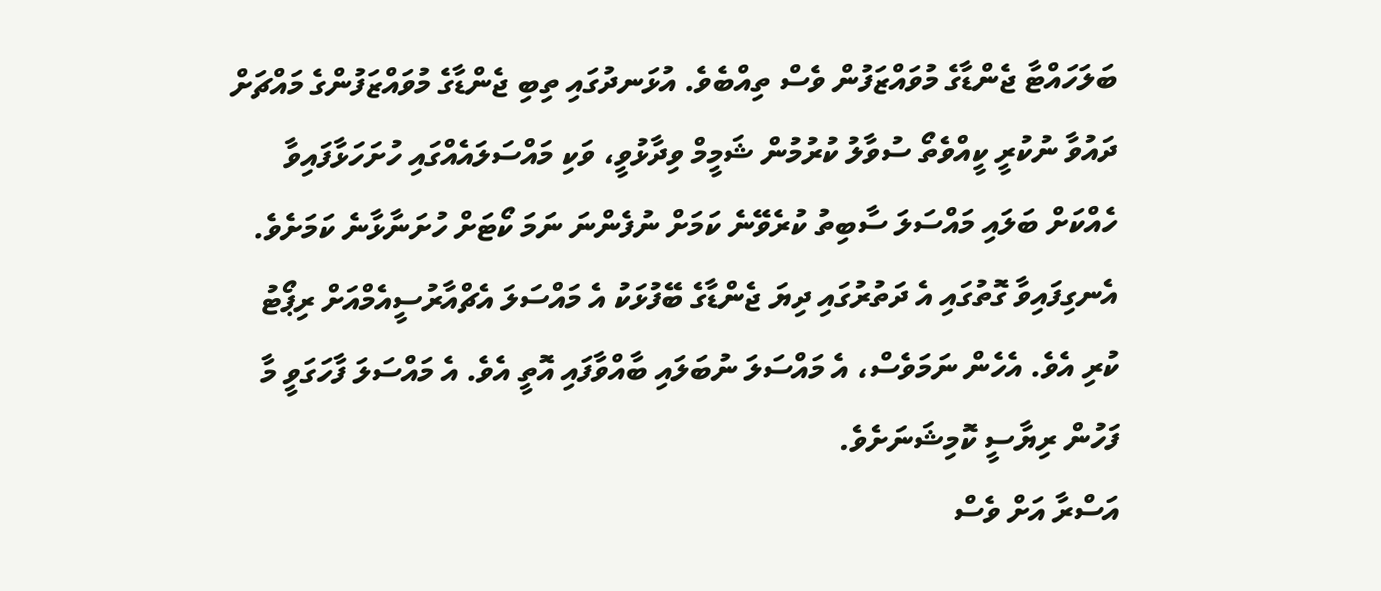ބަލަހައްޓާ ޖެންޑާގެ މުވައްޒަފުން ވެސް ތިއްބެވެ. އުޅަނދުގައި ތިބި ޖެންޑާގެ މުވައްޒަފުންގެ މައްޗަށް ދައުވާ ނުކުރީ ކީއްވެތޯ ސުވާލު ކުރުމުން ޝަމީމް ވިދާޅުވީ، ވަކި މައްސަލައެއްގައި ހުށަހަޅާފައިވާ ހެއްކަށް ބަލައި މައްސަލަ ސާބިތު ކުރެވޭނެ ކަމަށް ނުފެންނަ ނަމަ ކޯޓަށް ހުށަނާޅާނެ ކަމަށެވެ.
އެނގިފައިވާ ގޮތުގައި އެ ދަތުރުގައި ދިޔަ ޖެންޑާގެ ބޭފުޅަކު އެ މައްސަލަ އެޗްއާރުސީއެމްއަށް ރިޕޯޓު ކުރި އެވެ. އެހެން ނަމަވެސް، އެ މައްސަލަ ނުބަލައި ބާއްވާފައި އޮތީ އެވެ. އެ މައްސަލަ ފާހަގަވީ މާ ފަހުން ރިޔާސީ ކޮމިޝަނަށެވެ.
އަސްރާ އަށް ވެސް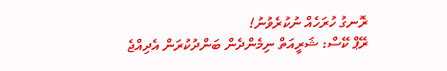ރޮނގު ހުރަހެއް ނުކުރެވުނު!
ރޭޕް ކޭސް: ޝަރީއަތް ނިމެންދެން ބަންދުކުރަން އެދިއްޖެ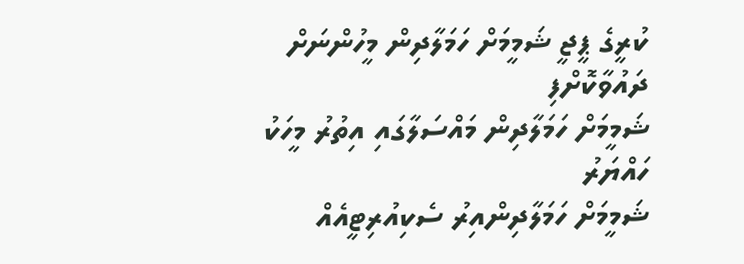ކުރީގެ ޕީޖީ ޝަމީމަށް ހަމަލާދިން މީހުންނަށް ދައުވާކޮށްފި
ޝަމީމަށް ހަމަލާދިން މައްސަލާގައި އިތުރު މީހަކު ހައްޔަރު
ޝަމީމަށް ހަމަލާދިންއިރު ސެކިއުރިޓީއެއް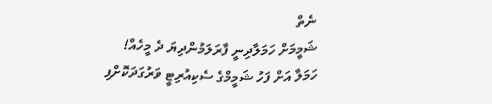ނެތް
ޝަމީމަށް ހަމަލާދިނީ ފާރަލަމުންދިޔަ ދެ މީހެއް!
ހަމަލާ އަށް ފަހު ޝަމީމްގެ ސެކިއުރިޓީ ވަރުގަދަކޮށްފި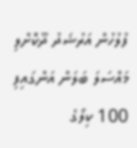ފުލުހުން އަރުޝަދު ދޫކޮށްލި މައްސަލަ ބަލަން އަންގައިފި
100 ކިލޯގެ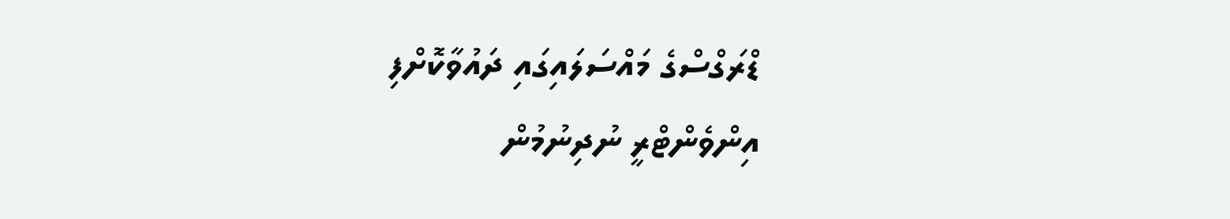ޑްރަގްސްގެ މައްސަލައިގައި ދައުވާކޮށްފި
އިންވެންޓްރީ ނުދިނުމުން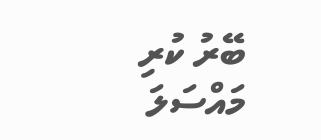ބޭރު ކުރި މައްސަލަ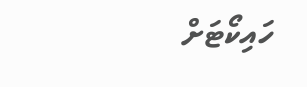ހައިކޯޓަށް